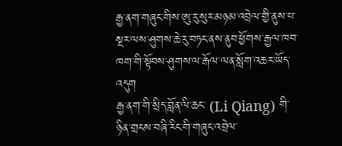རྒྱ་ནག་གཞུང་གིས་ཨུ་རུ་སུར་མཉམ་འབྲེལ་གྱི་ནུས་པ་སྔར་ལས་ཤུགས་ཆེ་རུ་བཏང་ནས་ནུབ་ཕྱོགས་རྒྱལ་ཁབ་ཁག་གི་སྟོབས་ཤུགས་ལ་རྒོལ་ལན་སློག་འཆར་ཡོད་འདུག
རྒྱ་ནག་གི་སྲིད་བློན་ལི་ཆང་ (Li Qiang) གི་ཉིན་གྲངས་བཞི་རིང་གི་གཞུང་འབྲེལ་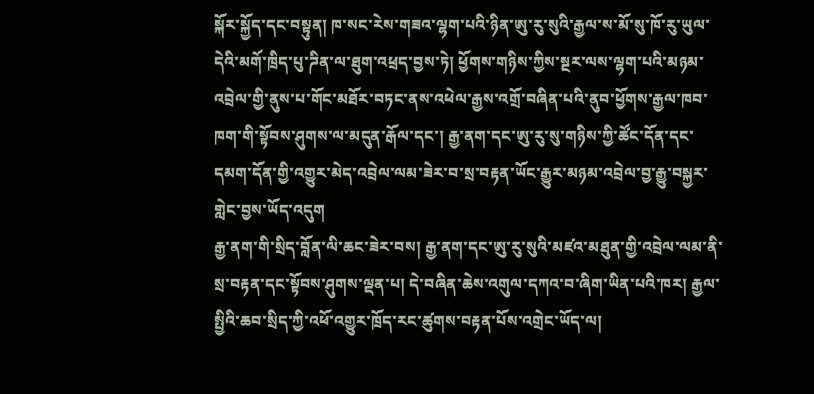སྐོར་སྐྱོད་དང་བསྟུན། ཁ་སང་རེས་གཟའ་ལྷག་པའི་ཉིན་ཨུ་རུ་སུའི་རྒྱལ་ས་མོ་སུ་ཁོ་རུ་ཡུལ་དེའི་མགོ་ཁྲིད་པུ་ཌིན་ལ་ཐུག་འཕྲད་བྱས་ཏེ། ཕྱོགས་གཉིས་ཀྱིས་སྔར་ལས་ལྷག་པའི་མཉམ་འབྲེལ་གྱི་ནུས་པ་གོང་མཐོར་བཏང་ནས་འཕེལ་རྒྱས་འགྲོ་བཞིན་པའི་ནུབ་ཕྱོགས་རྒྱལ་ཁབ་ཁག་གི་སྟོབས་ཤུགས་ལ་མདུན་རྒོལ་དང་། རྒྱ་ནག་དང་ཨུ་རུ་སུ་གཉིས་ཀྱི་ཚོང་དོན་དང་དམག་དོན་གྱི་འགྱུར་མེད་འབྲེལ་ལམ་ཟེར་བ་སྲ་བརྟན་ཡོང་རྒྱུར་མཉམ་འབྲེལ་བྱ་རྒྱུ་བསྐྱར་གླེང་བྱས་ཡོད་འདུག
རྒྱ་ནག་གི་སྲིད་བློན་ལི་ཆང་ཟེར་བས། རྒྱ་ནག་དང་ཨུ་རུ་སུའི་མཛའ་མཐུན་གྱི་འབྲེལ་ལམ་ནི་སྲ་བརྟན་དང་སྟོབས་ཤུགས་ལྡན་པ། དེ་བཞིན་ཆེས་འགུལ་དཀའ་བ་ཞིག་ཡིན་པའི་ཁར། རྒྱལ་སྤྱིའི་ཆབ་སྲིད་ཀྱི་འཕོ་འགྱུར་ཁྲོད་རང་ཚུགས་བརྟན་པོས་འགྲེང་ཡོད་ལ།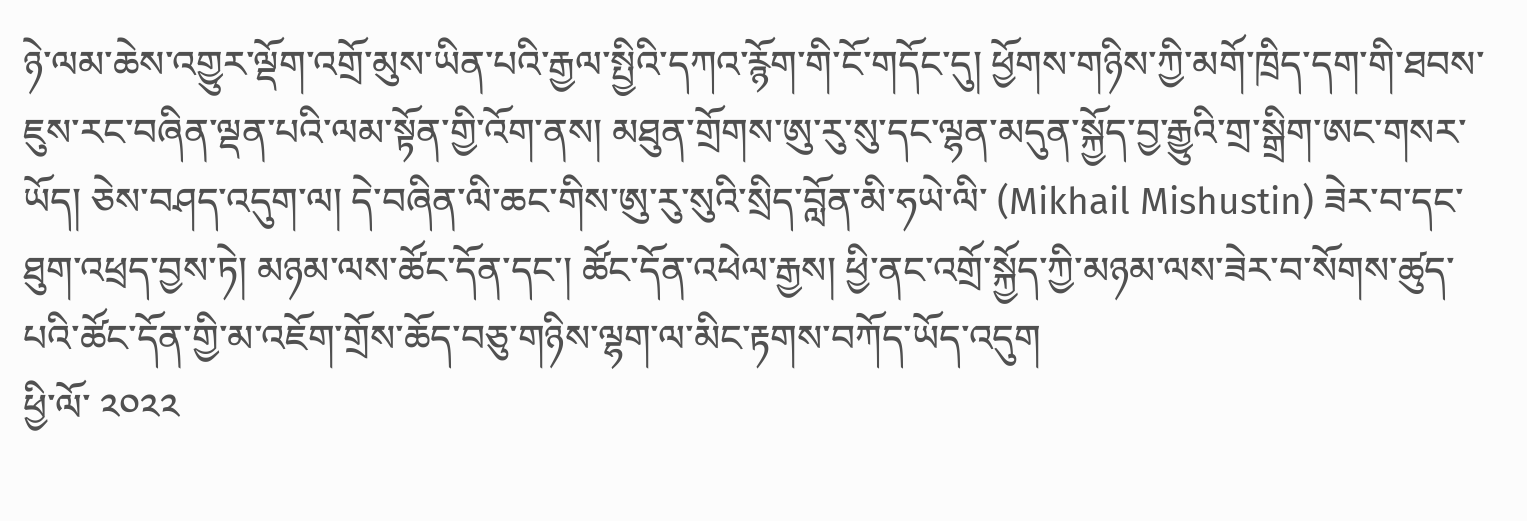ཉེ་ལམ་ཆེས་འགྱུར་ལྡོག་འགྲོ་མུས་ཡིན་པའི་རྒྱལ་སྤྱིའི་དཀའ་རྙོག་གི་ངོ་གདོང་དུ། ཕྱོགས་གཉིས་ཀྱི་མགོ་ཁྲིད་དག་གི་ཐབས་ཇུས་རང་བཞིན་ལྡན་པའི་ལམ་སྟོན་གྱི་འོག་ནས། མཐུན་གྲོགས་ཨུ་རུ་སུ་དང་ལྷན་མདུན་སྐྱོད་བྱ་རྒྱུའི་གྲ་སྒྲིག་ཨང་གསར་ཡོད། ཅེས་བཤད་འདུག་ལ། དེ་བཞིན་ལི་ཆང་གིས་ཨུ་རུ་སུའི་སྲིད་བློན་མི་ཧཡེ་ལི་ (Mikhail Mishustin) ཟེར་བ་དང་ཐུག་འཕྲད་བྱས་ཏེ། མཉམ་ལས་ཚོང་དོན་དང་། ཚོང་དོན་འཕེལ་རྒྱས། ཕྱི་ནང་འགྲོ་སྐྱོད་ཀྱི་མཉམ་ལས་ཟེར་བ་སོགས་ཚུད་པའི་ཚོང་དོན་གྱི་མ་འཇོག་གྲོས་ཆོད་བཅུ་གཉིས་ལྷག་ལ་མིང་རྟགས་བཀོད་ཡོད་འདུག
ཕྱི་ལོ་ ༢༠༢༢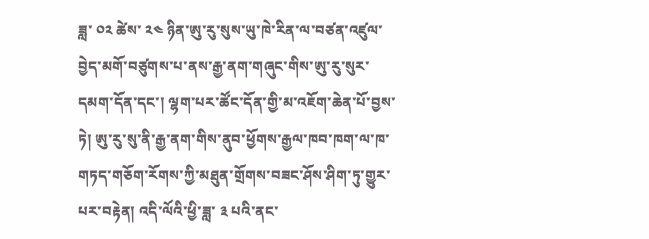ཟླ་ ༠༢ ཚེས་ ༢༤ ཉིན་ཨུ་རུ་སུས་ཡུ་ཁེ་རིན་ལ་བཙན་འཛུལ་བྱེད་མགོ་བཙུགས་པ་ནས་རྒྱ་ནག་གཞུང་གིས་ཨུ་རུ་སུར་དམག་དོན་དང་། ལྷག་པར་ཚོང་དོན་གྱི་མ་འཇོག་ཆེན་པོ་བྱས་ཏེ། ཨུ་རུ་སུ་ནི་རྒྱ་ནག་གིས་ནུབ་ཕྱོགས་རྒྱལ་ཁབ་ཁག་ལ་ཁ་གཏད་གཅོག་རོགས་ཀྱི་མཐུན་གྲོགས་བཟང་ཤོས་ཤིག་ཏུ་གྱུར་པར་བརྟེན། འདི་ལོའི་ཕྱི་ཟླ་ ༣ པའི་ནང་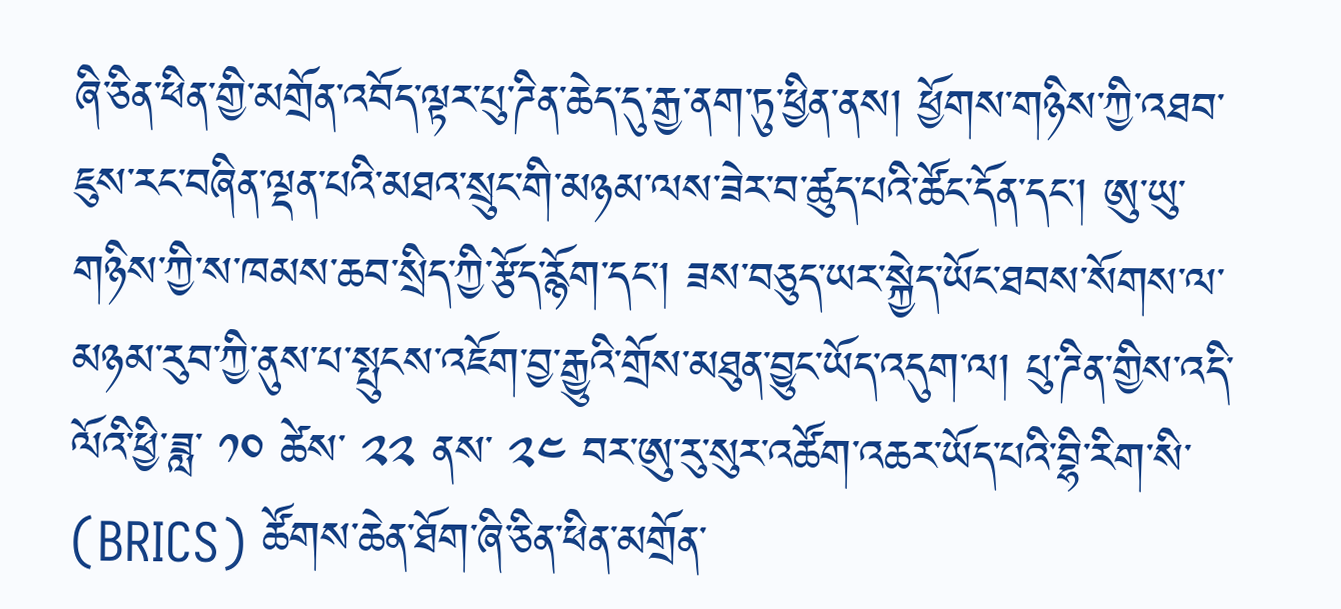ཞི་ཅིན་ཕིན་གྱི་མགྲོན་འབོད་ལྟར་པུ་ཌིན་ཆེད་དུ་རྒྱ་ནག་ཏུ་ཕྱིན་ནས། ཕྱོགས་གཉིས་ཀྱི་འཐབ་ཇུས་རང་བཞིན་ལྡན་པའི་མཐའ་སྲུང་གི་མཉམ་ལས་ཟེར་བ་ཚུད་པའི་ཚོང་དོན་དང་། ཨུ་ཡུ་གཉིས་ཀྱི་ས་ཁམས་ཆབ་སྲིད་ཀྱི་རྩོད་རྙོག་དང་། ཟས་བཅུད་ཡར་སྐྱེད་ཡོང་ཐབས་སོགས་ལ་མཉམ་རུབ་ཀྱི་ནུས་པ་སྤུངས་འཇོག་བྱ་རྒྱུའི་གྲོས་མཐུན་བྱུང་ཡོད་འདུག་ལ། པུ་ཌིན་གྱིས་འདི་ལོའི་ཕྱི་ཟླ་ ༡༠ ཚེས་ ༢༢ ནས་ ༢༤ བར་ཨུ་རུ་སུར་འཚོག་འཆར་ཡོད་པའི་བྷི་རིག་སི་ (BRICS) ཚོགས་ཆེན་ཐོག་ཞི་ཅིན་ཕིན་མགྲོན་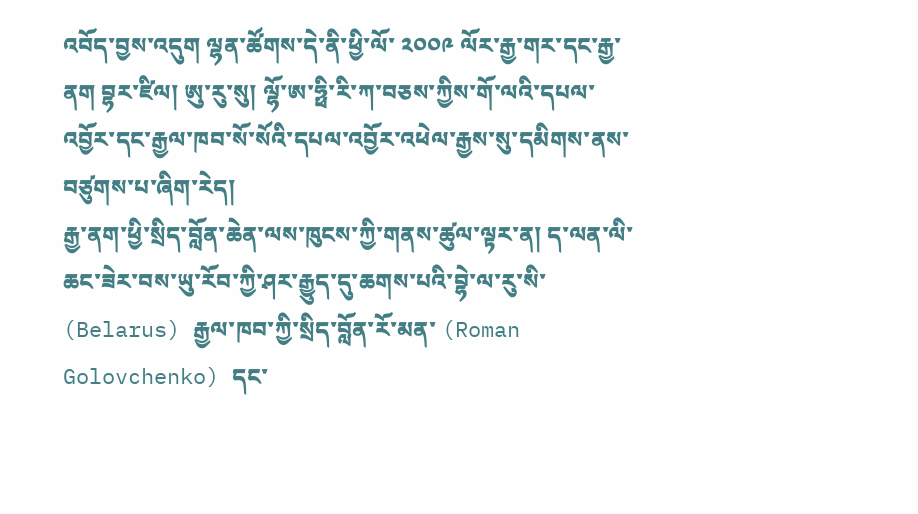འབོད་བྱས་འདུག ལྷན་ཚོགས་དེ་ནི་ཕྱི་ལོ་ ༢༠༠༩ ལོར་རྒྱ་གར་དང་རྒྱ་ནག བྷར་ཛིལ། ཨུ་རུ་སུ། ལྷོ་ཨ་ཧྥི་རི་ཀ་བཅས་ཀྱིས་གོ་ལའི་དཔལ་འབྱོར་དང་རྒྱལ་ཁབ་སོ་སོའི་དཔལ་འབྱོར་འཕེལ་རྒྱས་སུ་དམིགས་ནས་བཙུགས་པ་ཞིག་རེད།
རྒྱ་ནག་ཕྱི་སྲིད་བློན་ཆེན་ལས་ཁུངས་ཀྱི་གནས་ཚུལ་ལྟར་ན། ད་ལན་ལི་ཆང་ཟེར་བས་ཡུ་རོབ་ཀྱི་ཤར་རྒྱུད་དུ་ཆགས་པའི་བྷེ་ལ་རུ་སི་ (Belarus) རྒྱལ་ཁབ་ཀྱི་སྲིད་བློན་རོ་མན་ (Roman Golovchenko) དང་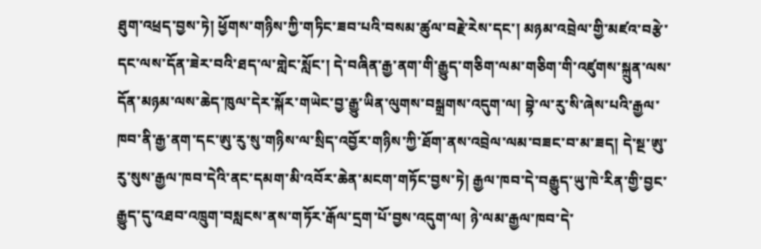ཐུག་འཕྲད་བྱས་ཏེ། ཕྱོགས་གཉིས་ཀྱི་གཏིང་ཟབ་པའི་བསམ་ཚུལ་བརྗེ་རེས་དང་། མཉམ་འབྲེལ་གྱི་མཛའ་བརྩེ་དང་ལས་དོན་ཟེར་བའི་ཐད་ལ་གླེང་སློང་། དེ་བཞིན་རྒྱ་ནག་གི་རྒྱུད་གཅིག་ལམ་གཅིག་གི་འཛུགས་སྐྲུན་ལས་དོན་མཉམ་ལས་ཆེད་ཁུལ་དེར་སྐོར་གཡེང་བྱ་རྒྱུ་ཡིན་ལུགས་བསྒྲགས་འདུག་ལ། བྷེ་ལ་རུ་སི་ཞེས་པའི་རྒྱལ་ཁབ་ནི་རྒྱ་ནག་དང་ཨུ་རུ་སུ་གཉིས་ལ་སྲིད་འབྱོར་གཉིས་ཀྱི་ཐོག་ནས་འབྲེལ་ལམ་བཟང་བ་མ་ཟད། དེ་སྔ་ཨུ་རུ་སུས་རྒྱལ་ཁབ་དེའི་ནང་དམག་མི་འབོར་ཆེན་མངག་གཏོང་བྱས་ཏེ། རྒྱལ་ཁབ་དེ་བརྒྱུད་ཡུ་ཁེ་རིན་གྱི་བྱང་རྒྱུད་དུ་འཐབ་འཁྲུག་བསླངས་ནས་གཏོར་རྒོལ་དྲག་པོ་བྱས་འདུག་ལ། ཉེ་ལམ་རྒྱལ་ཁབ་དེ་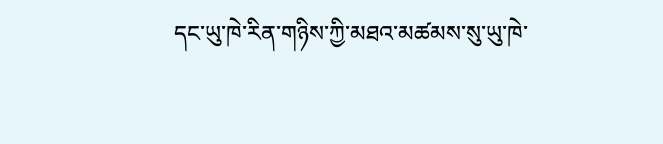དང་ཡུ་ཁེ་རིན་གཉིས་ཀྱི་མཐའ་མཚམས་སུ་ཡུ་ཁེ་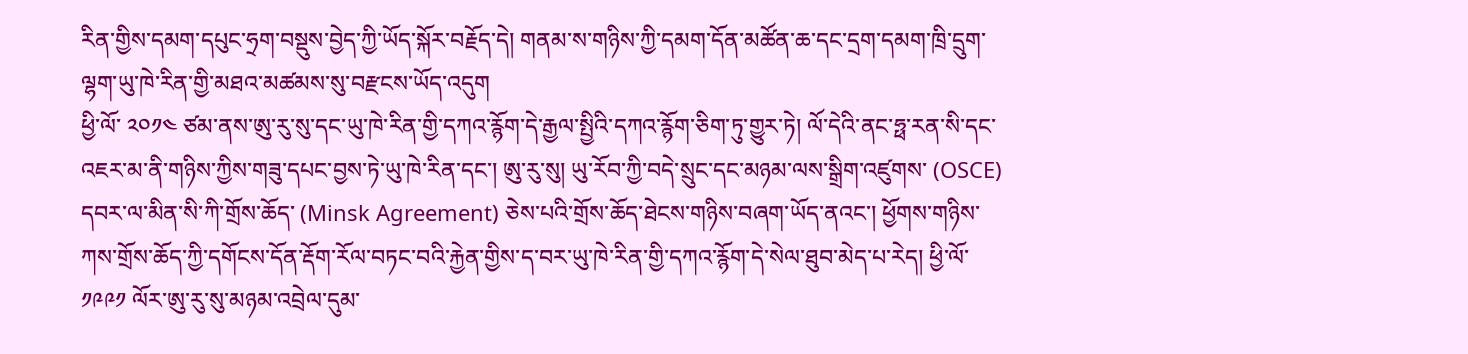རིན་གྱིས་དམག་དཔུང་ཧྲག་བསྡུས་བྱེད་ཀྱི་ཡོད་སྐོར་བརྗོད་དེ། གནམ་ས་གཉིས་ཀྱི་དམག་དོན་མཚོན་ཆ་དང་དྲག་དམག་ཁྲི་དྲུག་ལྷག་ཡུ་ཁེ་རིན་གྱི་མཐའ་མཚམས་སུ་བརྫངས་ཡོད་འདུག
ཕྱི་ལོ་ ༢༠༡༤ ཙམ་ནས་ཨུ་རུ་སུ་དང་ཡུ་ཁེ་རིན་གྱི་དཀའ་རྙོག་དེ་རྒྱལ་སྤྱིའི་དཀའ་རྙོག་ཅིག་ཏུ་གྱུར་ཏེ། ལོ་དེའི་ནང་ཧྥ་རན་སི་དང་འཇར་མ་ནི་གཉིས་ཀྱིས་གཟུ་དཔང་བྱས་ཏེ་ཡུ་ཁེ་རིན་དང་། ཨུ་རུ་སུ། ཡུ་རོབ་ཀྱི་བདེ་སྲུང་དང་མཉམ་ལས་སྒྲིག་འཛུགས་ (OSCE) དབར་ལ་མིན་སི་ཀི་གྲོས་ཆོད་ (Minsk Agreement) ཅེས་པའི་གྲོས་ཆོད་ཐེངས་གཉིས་བཞག་ཡོད་ནའང་། ཕྱོགས་གཉིས་ཀས་གྲོས་ཆོད་ཀྱི་དགོངས་དོན་རྡོག་རོལ་བཏང་བའི་རྐྱེན་གྱིས་ད་བར་ཡུ་ཁེ་རིན་གྱི་དཀའ་རྙོག་དེ་སེལ་ཐུབ་མེད་པ་རེད། ཕྱི་ལོ་ ༡༩༩༡ ལོར་ཨུ་རུ་སུ་མཉམ་འབྲེལ་དུམ་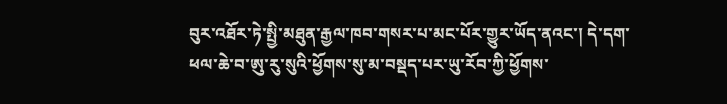བུར་འཐོར་ཏེ་སྤྱི་མཐུན་རྒྱལ་ཁབ་གསར་པ་མང་པོར་གྱུར་ཡོད་ནའང་། དེ་དག་ཕལ་ཆེ་བ་ཨུ་རུ་སུའི་ཕྱོགས་སུ་མ་བསྡད་པར་ཡུ་རོབ་ཀྱི་ཕྱོགས་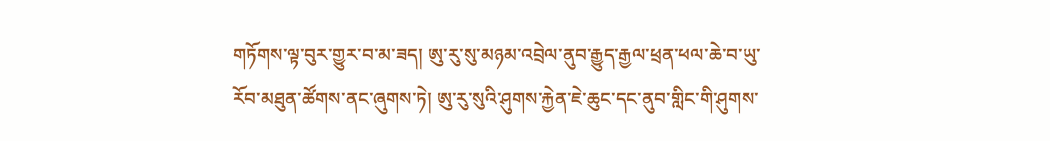གཏོགས་ལྟ་བུར་གྱུར་བ་མ་ཟད། ཨུ་རུ་སུ་མཉམ་འབྲེལ་ནུབ་རྒྱུད་རྒྱལ་ཕྲན་ཕལ་ཆེ་བ་ཡུ་རོབ་མཐུན་ཚོགས་ནང་ཞུགས་ཏེ། ཨུ་རུ་སུའི་ཤུགས་རྐྱེན་ཇེ་ཆུང་དང་ནུབ་གླིང་གི་ཤུགས་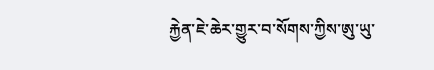རྐྱེན་ཇེ་ཆེར་གྱུར་བ་སོགས་ཀྱིས་ཨུ་ཡུ་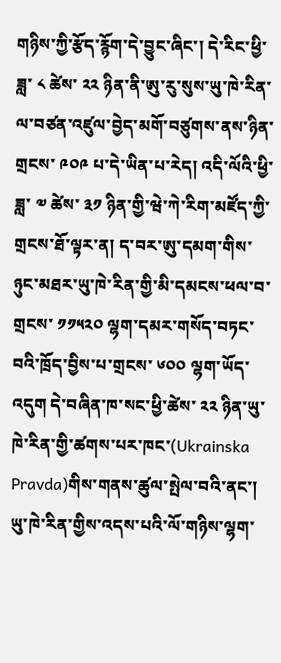གཉིས་ཀྱི་རྩོད་རྙོག་དེ་བྱུང་ཞིང་། དེ་རིང་ཕྱི་ཟླ་ ༨ ཚེས་ ༢༢ ཉིན་ནི་ཨུ་རུ་སུས་ཡུ་ཁེ་རིན་ལ་བཙན་འཛུལ་བྱེད་མགོ་བཙུགས་ནས་ཉིན་གྲངས་ ༩༠༩ པ་དེ་ཡིན་པ་རེད། འདི་ལོའི་ཕྱི་ཟླ་ ༧ ཚེས་ ༣༡ ཉིན་གྱི་ཝེ་ཀེ་རིག་མཛོད་ཀྱི་གྲངས་ཐོ་ལྟར་ན། ད་བར་ཨུ་དམག་གིས་ཉུང་མཐར་ཡུ་ཁེ་རིན་གྱི་མི་དམངས་ཕལ་བ་གྲངས་ ༡༡༥༢༠ ལྷག་དམར་གསོད་བཏང་བའི་ཁྲོད་བྱིས་པ་གྲངས་ ༦༠༠ ལྷག་ཡོད་འདུག དེ་བཞིན་ཁ་སང་ཕྱི་ཚེས་ ༢༢ ཉིན་ཡུ་ཁེ་རིན་གྱི་ཚགས་པར་ཁང་(Ukrainska Pravda)གིས་གནས་ཚུལ་སྤེལ་བའི་ནང་། ཡུ་ཁེ་རིན་གྱིས་འདས་པའི་ལོ་གཉིས་ལྷག་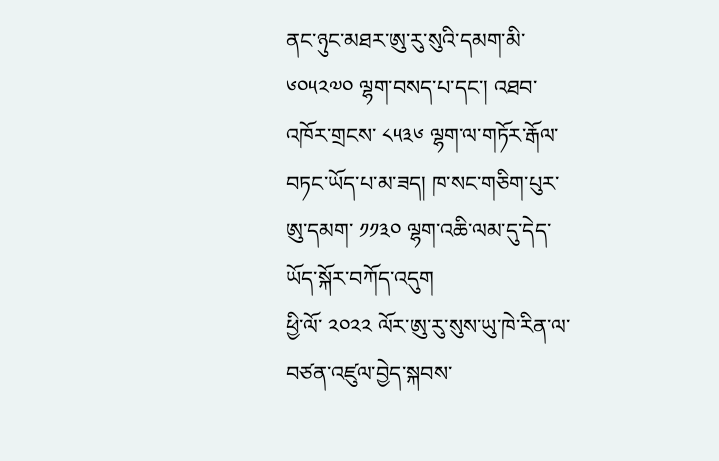ནང་ཉུང་མཐར་ཨུ་རུ་སུའི་དམག་མི་ ༦༠༥༢༧༠ ལྷག་བསད་པ་དང་། འཐབ་འཁོར་གྲངས་ ༨༥༣༦ ལྷག་ལ་གཏོར་རྒོལ་བཏང་ཡོད་པ་མ་ཟད། ཁ་སང་གཅིག་པུར་ཨུ་དམག་ ༡༡༣༠ ལྷག་འཆི་ལམ་དུ་དེད་ཡོད་སྐོར་བཀོད་འདུག
ཕྱི་ལོ་ ༢༠༢༢ ལོར་ཨུ་རུ་སུས་ཡུ་ཁེ་རིན་ལ་བཙན་འཛུལ་བྱེད་སྐབས་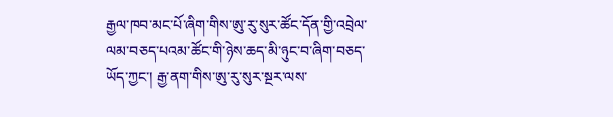རྒྱལ་ཁབ་མང་པོ་ཞིག་གིས་ཨུ་རུ་སུར་ཚོང་དོན་གྱི་འབྲེལ་ལམ་བཅད་པའམ་ཚོང་གི་ཉེས་ཆད་མི་ཉུང་བ་ཞིག་བཅད་ཡོད་ཀྱང་། རྒྱ་ནག་གིས་ཨུ་རུ་སུར་སྔར་ལས་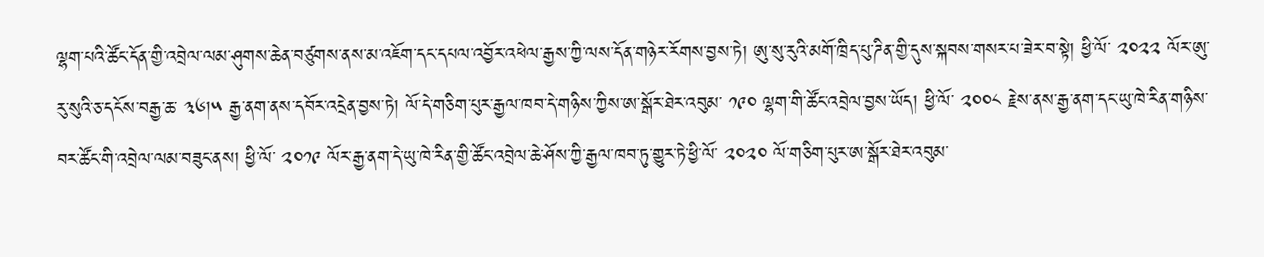ལྷག་པའི་ཚོང་དོན་གྱི་འབྲེལ་ལམ་ཤུགས་ཆེན་བཙུགས་ནས་མ་འཇོག་དང་དཔལ་འབྱོར་འཕེལ་རྒྱས་ཀྱི་ལས་དོན་གཉེར་རོགས་བྱས་ཏེ། ཨུ་སུ་རུའི་མགོ་ཁྲིད་པུ་ཌིན་གྱི་དུས་སྐབས་གསར་པ་ཟེར་བ་སྟེ། ཕྱི་ལོ་ ༢༠༢༢ ལོར་ཨུ་རུ་སུའི་ཅ་དངོས་བརྒྱ་ཆ་ ༣༦།༥ རྒྱ་ནག་ནས་དབོར་འདྲེན་བྱས་ཏེ། ལོ་དེ་གཅིག་པུར་རྒྱལ་ཁབ་དེ་གཉིས་ཀྱིས་ཨ་སྒོར་ཐེར་འབུམ་ ༡༩༠ ལྷག་གི་ཚོང་འབྲེལ་བྱས་ཡོད། ཕྱི་ལོ་ ༢༠༠༨ རྗེས་ནས་རྒྱ་ནག་དང་ཡུ་ཁེ་རིན་གཉིས་བར་ཚོང་གི་འབྲེལ་ལམ་བཟུང་ནས། ཕྱི་ལོ་ ༢༠༡༩ ལོར་རྒྱ་ནག་དེ་ཡུ་ཁེ་རིན་གྱི་ཚོང་འབྲེལ་ཆེ་ཤོས་ཀྱི་རྒྱལ་ཁབ་ཏུ་གྱུར་ཏེ་ཕྱི་ལོ་ ༢༠༢༠ ལོ་གཅིག་པུར་ཨ་སྒོར་ཐེར་འབུམ་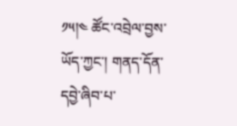༡༥།༤ ཚོང་འབྲེལ་བྱས་ཡོད་ཀྱང་། གནད་དོན་དབྱེ་ཞིབ་པ་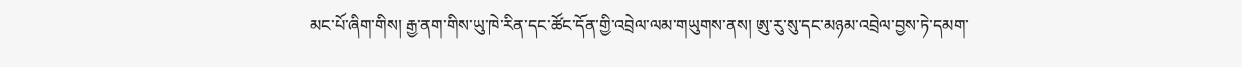མང་པོ་ཞིག་གིས། རྒྱ་ནག་གིས་ཡུ་ཁེ་རིན་དང་ཚོང་དོན་གྱི་འབྲེལ་ལམ་གཡུགས་ནས། ཨུ་རུ་སུ་དང་མཉམ་འབྲེལ་བྱས་ཏེ་དམག་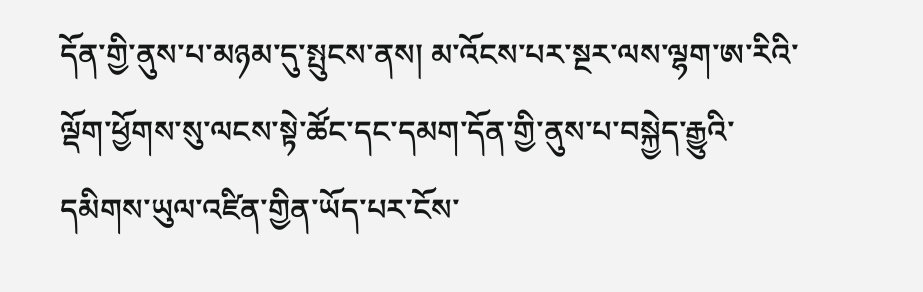དོན་གྱི་ནུས་པ་མཉམ་དུ་སྤུངས་ནས། མ་འོངས་པར་སྔར་ལས་ལྷག་ཨ་རིའི་ལྡོག་ཕྱོགས་སུ་ལངས་སྟེ་ཚོང་དང་དམག་དོན་གྱི་ནུས་པ་བསྐྱེད་རྒྱུའི་དམིགས་ཡུལ་འཛིན་གྱིན་ཡོད་པར་ངོས་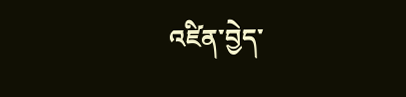འཛིན་བྱེད་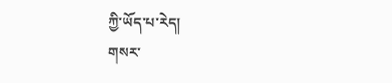ཀྱི་ཡོད་པ་རེད།
གསར་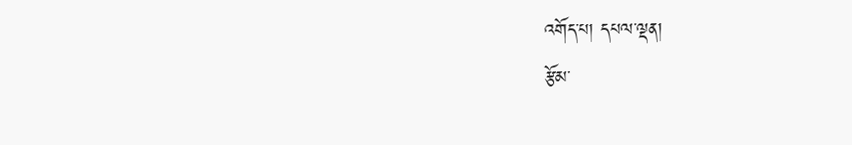འགོད་པ། དཔལ་ལྡན།
རྩོམ་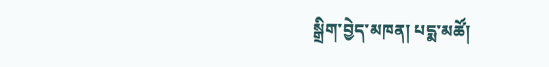སྒྲིག་བྱེད་མཁན། པདྨ་མཚོ།